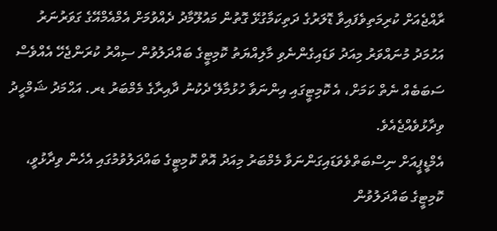ރާއްޖެއަށް ކުރިމަތިވެފައިވާ ޑޮލަރުގެ ދަތިކަމާގުޅޭ ގޮތުން މައުލޫމާދު ދެއްވުމަށް އެމްއެމްއޭގެ ގަވަރުނަރު އަހުމަދު މުނައްވަރު މިއަދު ވަޑައިގެންނެވި މާލިއްޔަތު ކޮމިޓީގެ ބައްދަލުވުން ސިއްރު ކުރަންޖެހޭ އެއްވެސް ސަބަބެއް ނެތް ކަމަށް، އެ ކޮމިޓީގައި އިންނަވާ ހުޅުމާލޭ ދެކުނު ދާއިރާގެ މެމްބަރު ޑރ. އަޙްމަދު ޝަމްހީދު ވިދާޅުވެއްޖެއެވެ.
އެމްޑީޕީއަށް ނިސްބަތްވެވަޑައިގަންނަވާ މެމްބަރު މިއަދު އޮތް ކޮމިޓީގެ ބައްދަލުވުމުގައި އެހެން ވިދާޅުވީ، ކޮމިޓީގެ ބައްދަލުވުން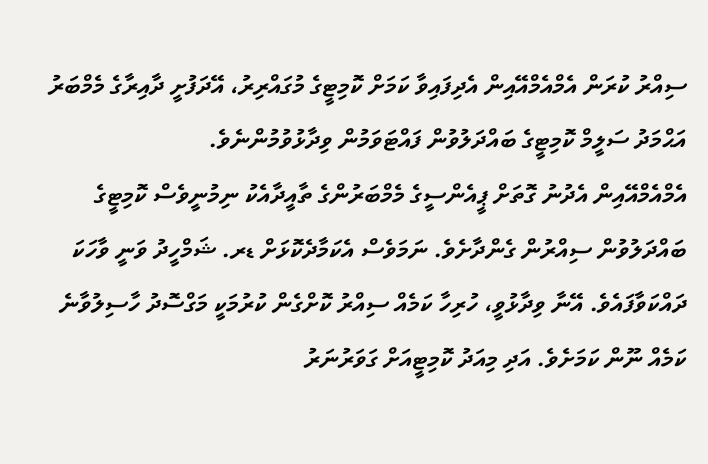ސިއްރު ކުރަން އެމްއެމްއޭއިން އެދިފައިވާ ކަމަށް ކޮމިޓީގެ މުގައްރިރު، އޭދަފުށީ ދާއިރާގެ މެމްބަރު އަޙްމަދު ސަލީމް ކޮމިޓީގެ ބައްދަލުވުން ފައްޓަވަމުން ވިދާޅުވުމުންނެވެ.
އެމްއެމްއޭއިން އެދުނު ގޮތަށް ޕީއެންސީގެ މެމްބަރުންގެ ތާއީދާއެކު ނިމުނީވެސް ކޮމިޓީގެ ބައްދަލުވުން ސިއްރުން ގެންދާށެވެ. ނަމަވެސް އެކަމާދެކޮޅަށް ޑރ. ޝަމްހީދު ވަނީ ވާހަކަ ދައްކަވާފައެވެ. އޭނާ ވިދާޅުވީ، ހުރިހާ ކަމެއް ސިއްރު ކޮށްގެން ކުރުމަކީ މަގްސޮދު ހާސިލުވާނެ ކަމެއް ނޫން ކަމަށެވެ. އަދި މިއަދު ކޮމިޓީއަށް ގަވަރުނަރު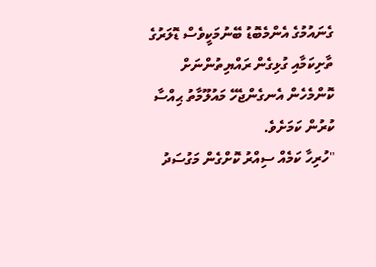ގެނައުމުގެ އެންމެބޮޑު ބޭނުމަކީވެސް ޑޮލަރުގެ ތާށިކަމާއި ގުޅިގެން ރައްޔިތުންނަށް ކޮންމެހެން އެނގެންޖެހޭ މައުލޫމާތު ޙިއްސާ ކުރުން ކަމަށެވެ.
"ހުރިހާ ކަމެއް ސިއްރު ކޮށްގެން މަގުސަދު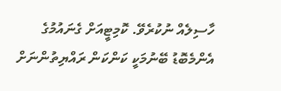ހާސިލެއް ނުކުރެވޭ. ކޮމިޓީއަށް ގެނައުމުގެ އެންމެބޮޑު ބޭނުމަކީ ކަންކަން ރައްޔިތުންނަށް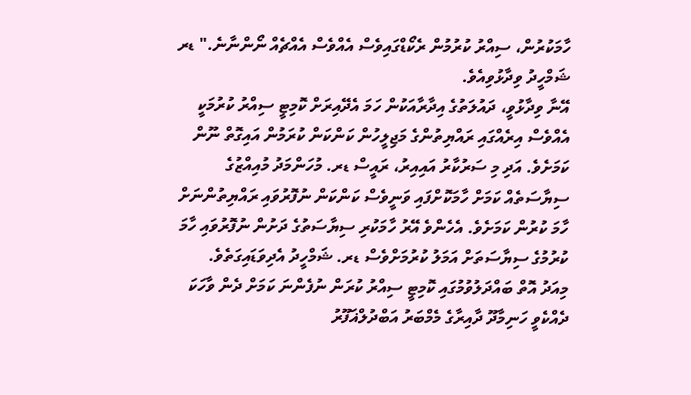ހާމަކުރުން، ސިއްރު ކުރުމުން ރެކޯޑްގައިވެސް އެއްވެސް އެއްޗެއް ނޯންނާނެ." ޑރ ޝަމްހީދު ވިދާޅުވިއެވެ.
އޭނާ ވިދާޅުވީ، ދައުލަތުގެ އިދާރާއަކުން ހަމަ އެދޭއިރަށް ކޮމިޓީ ސިއްރު ކުރުމަކީ އެއްވެސް އިރެއްގައި ރައްޔިތުންގެ މަޖިލީހުން ކަންކަން ކުރަމުން އައިގޮތް ނޫން ކަމަށެވެ. އަދި މި ސަރުކާރު އައިއިރު، ރައީސް ޑރ. މުހަންމަދު މުއިއްޒުގެ ސިޔާސަތެއް ކަމަށް ހާމަކޮށްފައި ވަނީވެސް ކަންކަން ނުފޮރުވައި ރައްޔިތުންނަށް ހާމަ ކުރުން ކަމަށެވެ. އެހެންވެ އޭރު ހާމަކުރި ސިޔާސަތުގެ ދަށުން ނުފޮރުވައި ހާމަ ކުރުމުގެ ސިޔާސަތަށް އަމަލު ކުރުމަށްވެސް ޑރ. ޝަމްހީދު އެދިވަޑައިގަތެވެ.
މިއަދު އޮތް ބައްދަލުވުމުގައި ކޮމިޓީ ސިއްރު ކުރަން ނުފެންނަ ކަމަށް ދެން ވާހަކަ ދެއްކެވީ ހަނިމާދޫ ދާއިރާގެ މެމްބަރު އަބްދުލްޣަފޫރު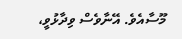މޫސާއެވެ. އޭނާވެސް ވިދާޅުވީ،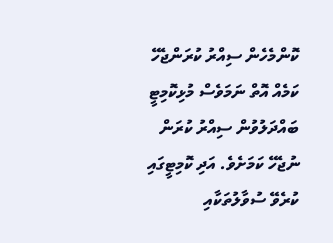ކޮންމެހެން ސިއްރު ކުރަންޖެހޭ ކަމެއް އޮތް ނަމަވެސް މުޅިކޮމިޓީ ބައްދަލުވުން ސިއްރު ކުރަން ނުޖެހޭ ކަމަށެވެ. އަދި ކޮމިޓީގައި ކުރެވޭ ސުވާލުތަކާއި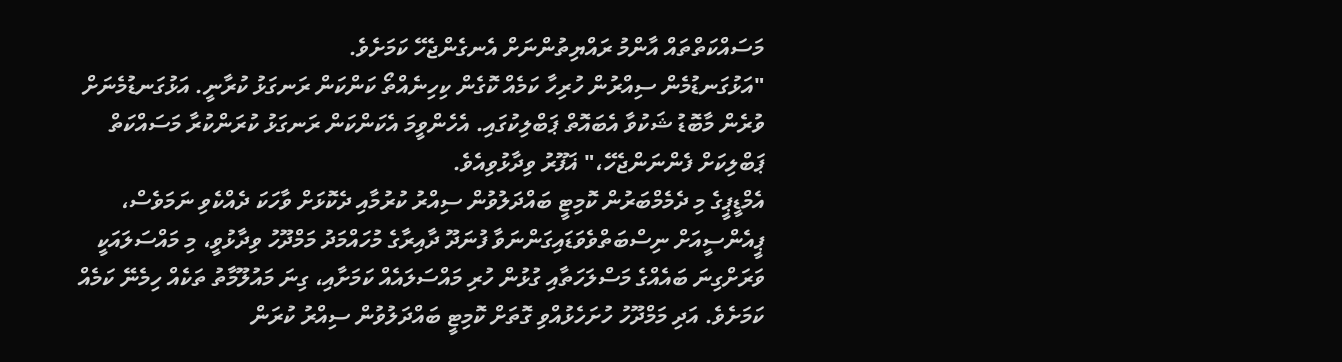މަސައްކަތްތައް އާންމު ރައްޔިތުންނަށް އެނގެންޖެހޭ ކަމަށެވެ.
"އަޅުގަނޑުމެން ސިއްރުން ހުރިހާ ކަމެއް ކޮގެން ކިހިނެއްތޯ ކަންކަން ރަނގަޅު ކުރާނީ. އަޅުގަނޑުމެނަށް ވުރެން މާބޮޑު ޝަކުވާ އެބައޮތް ޕަބްލިކުގައި. އެހެންވީމަ އެކަންކަން ރަނގަޅު ކުރަންކުރާ މަސައްކަތް ޕަބްލިކަށް ފެންނަންޖެހޭ،" ޣަފޫރު ވިދާޅުވިއެވެ.
އެމްޑީޕީގެ މި ދެމެމްބަރުން ކޮމިޓީ ބައްދަލުވުން ސިއްރު ކުރުމާއި ދެކޮޅަށް ވާހަކަ ދެއްކެވި ނަމަވެސް، ޕީއެންސީއަށް ނިސްބަތްވެވަޑައިގަންނަވާ ފުނަދޫ ދާއިރާގެ މުހައްމަދު މަމްދޫހު ވިދާޅުވީ، މި މައްސަލައަކީ ވަރަށްގިނަ ބައެއްގެ މަސްލަހަތާއި ގުޅުން ހުރި މައްސަލައެއް ކަމަށާއި، ގިނަ މައުލޫމާތު ތަކެއް ހިމެނޭ ކަމެއް ކަމަށެވެ. އަދި މަމްދޫހު ހުށަހެޅުއްވި ގޮތަށް ކޮމިޓީ ބައްދަލުވުން ސިއްރު ކުރަން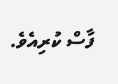ފާސް ކުރިއެވެ.